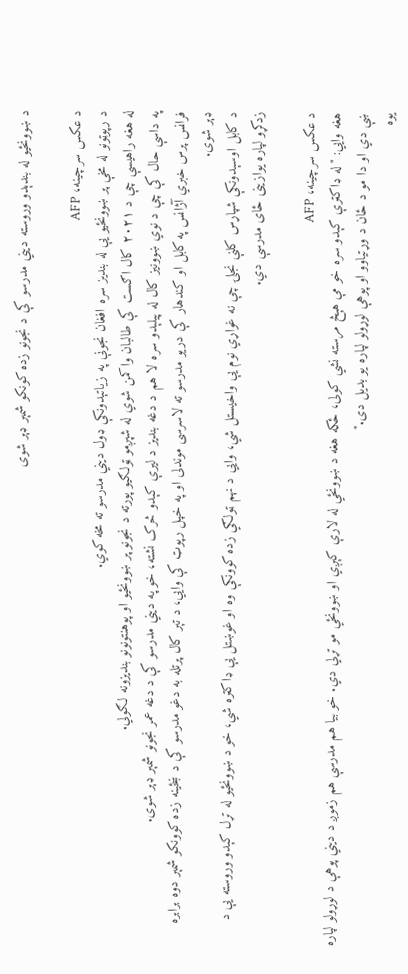د ښوونځیو له بندېدو وروسته دیني مدرسو کې د نجونو زده کونکو شمېر ډېر شوی

د عکس سرچینه، AFP
د رپوټونو له مخې پر ښوونځیو یې له بندیز سره افغان نجونې په زیاتېدونکې ډول دیني مدرسو ته مخه کوي.
له هغه راهیسې چې د ۲۰۲۱ کال اګست کې طالبان واکمن شوي له شپږمو ټولګیو پورته د نجونو پر ښوونځيو او پوهنتونونو بندیزونه لګولي.
په داسې حال کې چې د نوي ښوونیز کال له پیلېدو سره لا هم د دغه بندیز د لیرې کېدو څرک نشته، خو په ديني مدرسو کې د دغه عمر نجونو شمېر ډېر شوی.
فرانس پرس خبري آژانس په کابل او کندهار کې دریو مدرسو ته لاسرسی موندلی او په خپل رپوټ کې وايي، د تېر کال پرتله به دغو مدرسو کې د ښځینه زده کوونکو شمېر دوه برابره ډېر شوی.
د کابل اوسېدونکې شپاړس کلنې نجلۍ چې نه غواړي نوم یې واخیستل شي، وايي د نهم ټولګي زده کوونکې وه او غوښتل يې ډاکټره شي، خو د ښوونځیو له تړل کېدو وروسته یې د زدکړو لپاره یوازينی ځای مدرسې دي.

د عکس سرچینه، AFP
هغه وایي: "له ډاکټرې کېدو سره خو مې هېڅ مرسته نشي کولی، ځکه هغه د ښوونځي له لارې کېږي او ښوونځي مو تړلي دي. خو بیا هم مدرسې هم زموږ د ديني پوهې د لوړولو لپاره ښې دي او دا مو د ځان د وړتياوو او پوهې لوړولو لپاره یو بدیل دی."
یوه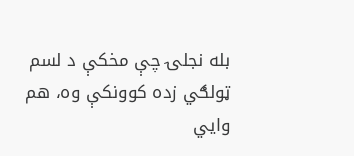بله نجلۍ چې مخکې د لسم ټولګي زده کوونکې وه، هم وايي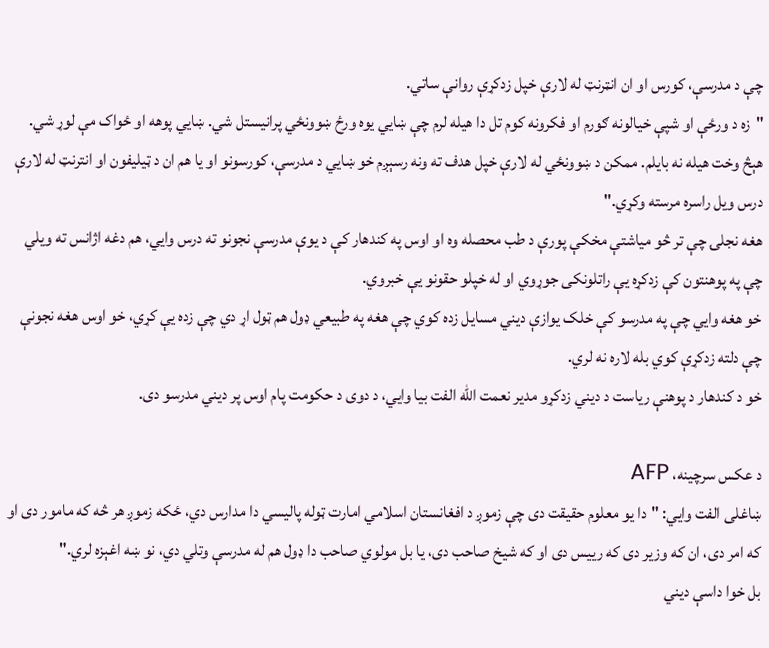چې د مدرسې، کورس او ان انټرنټ له لارې خپل زدکړې روانې ساتي.
"زه د ورځې او شپې خیالونه ګورم او فکرونه کوم تل دا هیله لرم چې ښايي یوه ورځ ښوونځي پرانیستل شي. ښايي پوهه او ځواک مې لوړ شي. هېڅ وخت هیله نه بایلم. ممکن د ښوونځي له لارې خپل هدف ته ونه رسېږم خو ښايي د مدرسې، کورسونو او یا هم ان د ټیلیفون او انترنټ له لارې درس ویل راسره مرسته وکړي."
هغه نجلۍ چې تر څو میاشتې مخکې پورې د طب محصله وه او اوس په کندهار کې د يوې مدرسې نجونو ته درس وايي، هم دغه اژانس ته ویلي چې په پوهنتون کې زدکړه یې راتلونکی جوړوي او له خپلو حقونو يې خبروي.
خو هغه وايي چې په مدرسو کې خلک یوازې دیني مسایل زده کوي چې هغه په طبیعي ډول هم ټول اړ دي چې زده یې کړي، خو اوس هغه نجونې چې دلته زدکړې کوي بله لاره نه لري.
خو د کندهار د پوهنې ریاست د ديني زدکړو مدیر نعمت الله الفت بیا وايي، د دوی د حکومت پام اوس پر ديني مدرسو دی.

د عکس سرچینه، AFP
ښاغلی الفت وایي: "دا یو معلوم حقیقت دی چې زموږ د افغانستان اسلامي امارت ټوله پاليسي دا مدارس دي، ځکه زموږ هر څه که مامور دی او که امر دی، ان که وزیر دی که رییس دی او که شیخ صاحب دی، یا بل مولوي صاحب دا ډول هم له مدرسې وتلي دي، نو ښه اغېزه لري."
بل خوا داسې دیني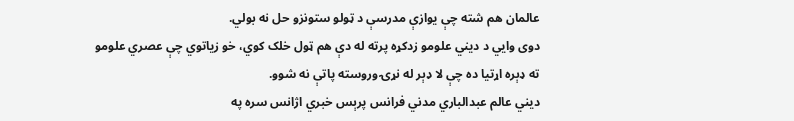عالمان هم شته چې یوازې مدرسې د ټولو ستونزو حل نه بولي.
دوی وایي د دیني علومو زدکړه پرته له دې هم ټول خلک کوي، خو زیاتوي چې عصري علومو ته ډېره اړتیا ده چې لا ډېر له نړۍ وروسته پاتې نه شوو.
ديني عالم عبدالباري مدني فرانس پرېس خبري اژانس سره په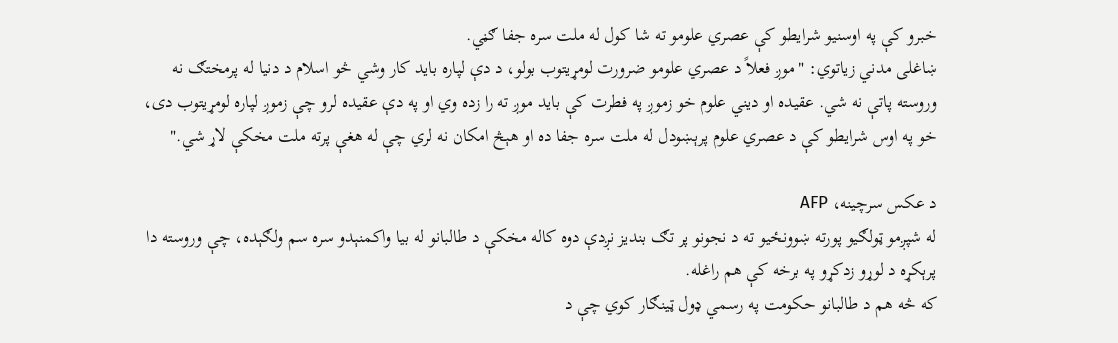خبرو کې په اوسنیو شرایطو کې عصري علومو ته شا کول له ملت سره جفا ګڼي.
ښاغلی مدني زیاتوي: "موږ فعلاً د عصري علومو ضرورت لومړیتوب بولو، د دې لپاره باید کار وشي څو اسلام د دنیا له پرمختګ نه وروسته پاتې نه شي. عقیده او دیني علوم خو زموږ په فطرت کې باید موږ ته را زده وي او په دې عقیده لرو چې زموږ لپاره لومړیتوب دی، خو په اوس شرایطو کې د عصري علوم پرېښودل له ملت سره جفا ده او هېڅ امکان نه لري چې له هغې پرته ملت مخکې لاړ شي."

د عکس سرچینه، AFP
له شپږمو ټولګیو پورته ښوونځيو ته د نجونو پر تګ بندیز نږدې دوه کاله مخکې د طالبانو له بیا واکمنېدو سره سم ولګېده، چې وروسته دا پرېکړه د لوړو زدکړو په برخه کې هم راغله.
که څه هم د طالبانو حکومت په رسمي ډول ټینګار کوي چې د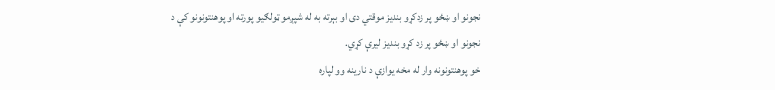نجونو او ښځو پر زدکړو بندیز موقتي دی او بېرته به له شپږمو ټولګیو پورته او پوهنتونونو کې د نجونو او ښځو پر زد کړو بندیز ليرې کړي.
خو پوهنتونونه وار له مخه یوازې د نارینه وو لپاره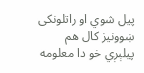پیل شوي او راتلونکی ښوونیز کال هم پیلېږي خو دا معلومه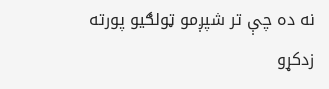نه ده چې تر شپږمو ټولګیو پورته زدکړو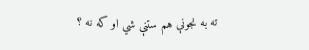ته به نجونې هم ستنې شي او که نه ؟